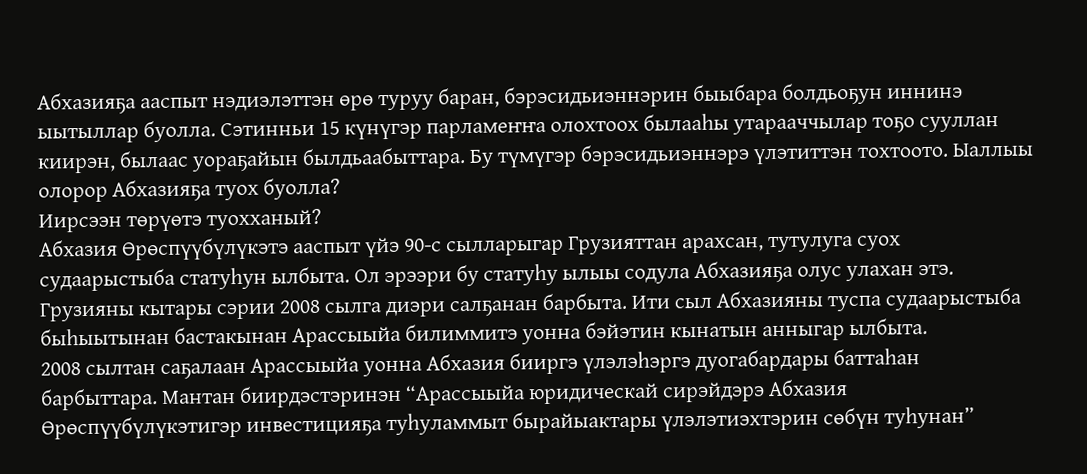Абхазияҕа ааспыт нэдиэлэттэн өрө туруу баран, бэрэсидьиэннэрин быыбара болдьоҕун иннинэ ыытыллар буолла. Сэтинньи 15 күнүгэр парламеҥҥа олохтоох былааһы утарааччылар тоҕо сууллан киирэн, былаас уораҕайын былдьаабыттара. Бу түмүгэр бэрэсидьиэннэрэ үлэтиттэн тохтоото. Ыаллыы олорор Абхазияҕа туох буолла?
Иирсээн төрүөтэ туохханый?
Абхазия Өрөспүүбүлүкэтэ ааспыт үйэ 90-с сылларыгар Грузияттан арахсан, тутулуга суох судаарыстыба статуһун ылбыта. Ол эрээри бу статуһу ылыы содула Абхазияҕа олус улахан этэ. Грузияны кытары сэрии 2008 сылга диэри салҕанан барбыта. Ити сыл Абхазияны туспа судаарыстыба быһыытынан бастакынан Арассыыйа билиммитэ уонна бэйэтин кынатын анныгар ылбыта.
2008 сылтан саҕалаан Арассыыйа уонна Абхазия бииргэ үлэлэһэргэ дуогабардары баттаһан барбыттара. Мантан биирдэстэринэн “Арассыыйа юридическай сирэйдэрэ Абхазия Өрөспүүбүлүкэтигэр инвестицияҕа туһуламмыт бырайыактары үлэлэтиэхтэрин сөбүн туһунан”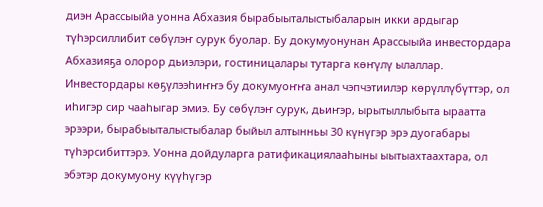диэн Арассыыйа уонна Абхазия бырабыыталыстыбаларын икки ардыгар түһэрсиллибит сөбүлэҥ сурук буолар. Бу докумуонунан Арассыыйа инвестордара Абхазияҕа олорор дьиэлэри, гостиницалары тутарга көҥүлү ылаллар. Инвестордары көҕүлээһиҥҥэ бу докумуоҥҥа анал чэпчэтиилэр көрүллүбүттэр, ол иһигэр сир чааһыгар эмиэ. Бу сөбүлэҥ сурук, дьиҥэр, ырытыллыбыта ыраатта эрээри, бырабыыталыстыбалар быйыл алтынньы 30 күнүгэр эрэ дуогабары түһэрсибиттэрэ. Уонна дойдуларга ратификациялааһыны ыытыахтаахтара, ол эбэтэр докумуону күүһүгэр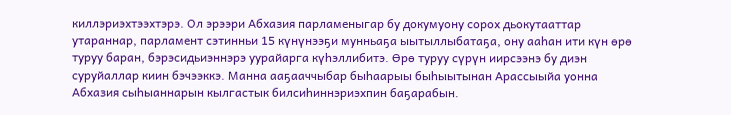киллэриэхтээхтэрэ. Ол эрээри Абхазия парламеныгар бу докумуону сорох дьокутааттар утараннар, парламент сэтинньи 15 күнүнээҕи мунньаҕа ыытыллыбатаҕа, ону ааһан ити күн өрө туруу баран, бэрэсидьиэннэрэ уурайарга күһэллибитэ. Өрө туруу сүрүн иирсээнэ бу диэн суруйаллар киин бэчээккэ. Манна ааҕааччыбар быһаарыы быһыытынан Арассыыйа уонна Абхазия сыһыаннарын кылгастык билсиһиннэриэхпин баҕарабын.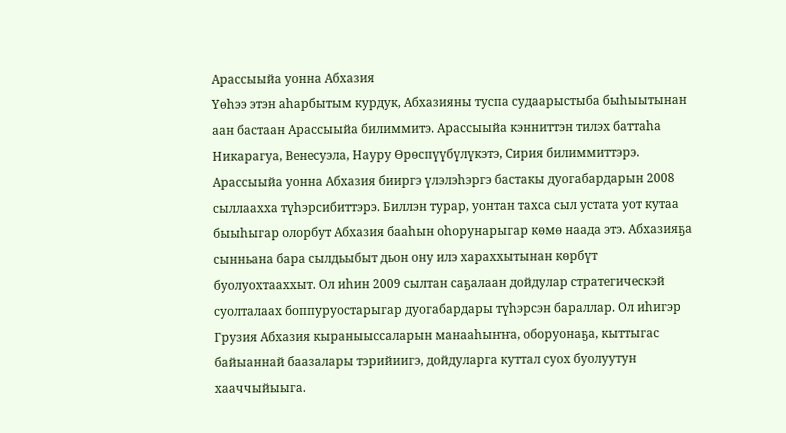Арассыыйа уонна Абхазия
Үөһээ этэн аһарбытым курдук, Абхазияны туспа судаарыстыба быһыытынан аан бастаан Арассыыйа билиммитэ. Арассыыйа кэнниттэн тилэх баттаһа Никарагуа, Венесуэла, Науру Өрөспүүбүлүкэтэ, Сирия билиммиттэрэ.
Арассыыйа уонна Абхазия бииргэ үлэлэһэргэ бастакы дуогабардарын 2008 сыллаахха түһэрсибиттэрэ. Биллэн турар, уонтан тахса сыл устата уот кутаа быыһыгар олорбут Абхазия бааһын оһорунарыгар көмө наада этэ. Абхазияҕа сынньана бара сылдьыбыт дьон ону илэ хараххытынан көрбүт буолуохтааххыт. Ол иһин 2009 сылтан саҕалаан дойдулар стратегическэй суолталаах боппуруостарыгар дуогабардары түһэрсэн бараллар. Ол иһигэр Грузия Абхазия кыраныыссаларын манааһыҥҥа, оборуонаҕа, кыттыгас байыаннай баазалары тэрийиигэ, дойдуларга куттал суох буолуутун хааччыйыыга.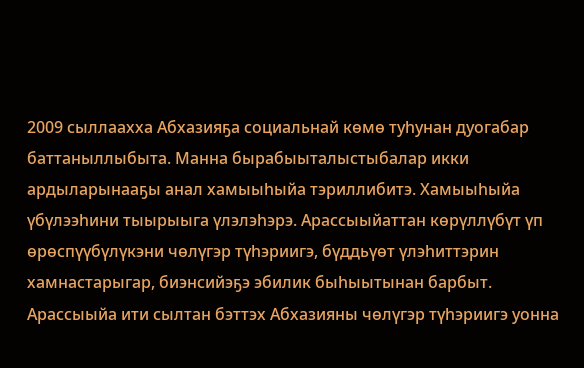2009 сыллаахха Абхазияҕа социальнай көмө туһунан дуогабар баттаныллыбыта. Манна бырабыыталыстыбалар икки ардыларынааҕы анал хамыыһыйа тэриллибитэ. Хамыыһыйа үбүлээһини тыырыыга үлэлэһэрэ. Арассыыйаттан көрүллүбүт үп өрөспүүбүлүкэни чөлүгэр түһэриигэ, бүддьүөт үлэһиттэрин хамнастарыгар, биэнсийэҕэ эбилик быһыытынан барбыт. Арассыыйа ити сылтан бэттэх Абхазияны чөлүгэр түһэриигэ уонна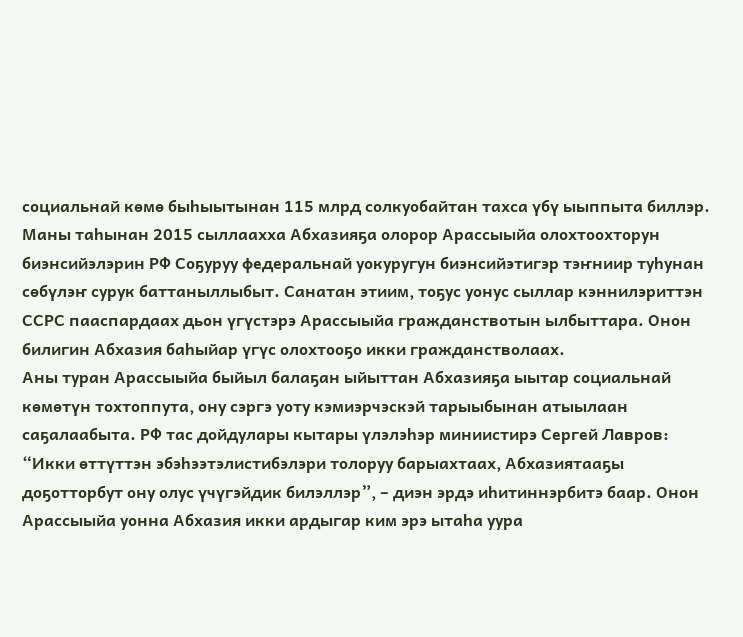социальнай көмө быһыытынан 115 млрд солкуобайтан тахса үбү ыыппыта биллэр.
Маны таһынан 2015 сыллаахха Абхазияҕа олорор Арассыыйа олохтоохторун биэнсийэлэрин РФ Соҕуруу федеральнай уокуругун биэнсийэтигэр тэҥниир туһунан сөбүлэҥ сурук баттаныллыбыт. Санатан этиим, тоҕус уонус сыллар кэннилэриттэн ССРС пааспардаах дьон үгүстэрэ Арассыыйа гражданствотын ылбыттара. Онон билигин Абхазия баһыйар үгүс олохтооҕо икки гражданстволаах.
Аны туран Арассыыйа быйыл балаҕан ыйыттан Абхазияҕа ыытар социальнай көмөтүн тохтоппута, ону сэргэ уоту кэмиэрчэскэй тарыыбынан атыылаан саҕалаабыта. РФ тас дойдулары кытары үлэлэһэр миниистирэ Сергей Лавров: “Икки өттүттэн эбэһээтэлистибэлэри толоруу барыахтаах, Абхазиятааҕы доҕотторбут ону олус үчүгэйдик билэллэр”, – диэн эрдэ иһитиннэрбитэ баар. Онон Арассыыйа уонна Абхазия икки ардыгар ким эрэ ытаһа уура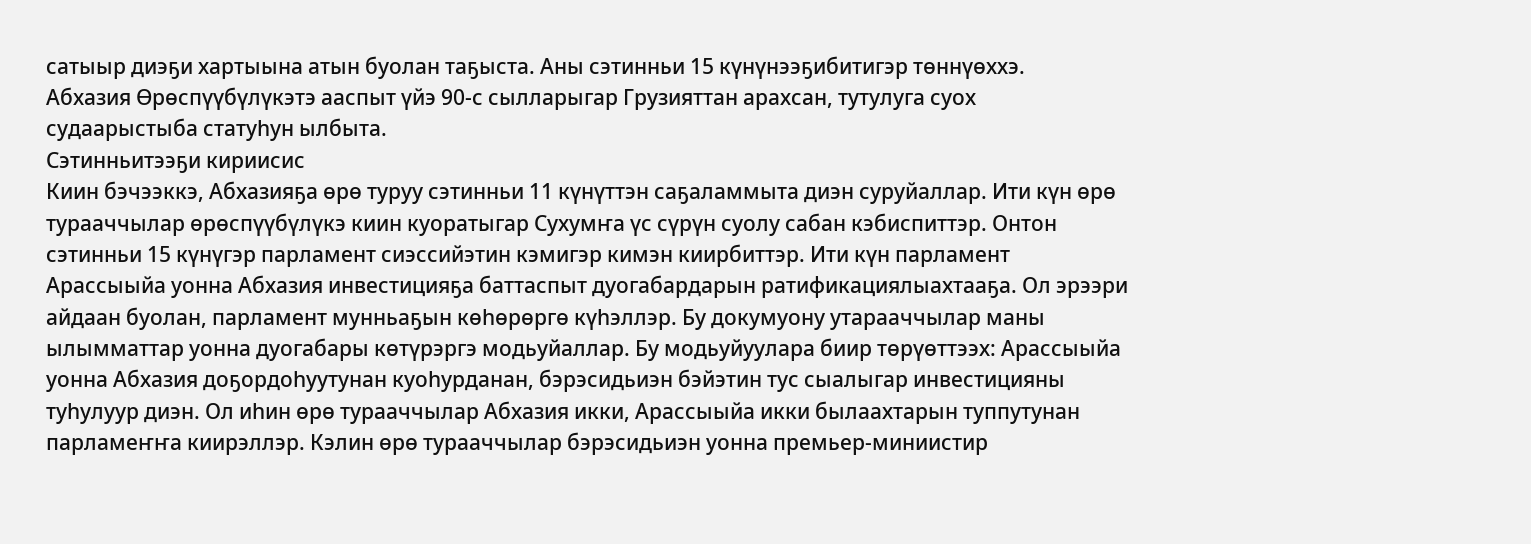сатыыр диэҕи хартыына атын буолан таҕыста. Аны сэтинньи 15 күнүнээҕибитигэр төннүөххэ.
Абхазия Өрөспүүбүлүкэтэ ааспыт үйэ 90-с сылларыгар Грузияттан арахсан, тутулуга суох судаарыстыба статуһун ылбыта.
Сэтинньитээҕи кириисис
Киин бэчээккэ, Абхазияҕа өрө туруу сэтинньи 11 күнүттэн саҕаламмыта диэн суруйаллар. Ити күн өрө турааччылар өрөспүүбүлүкэ киин куоратыгар Сухумҥа үс сүрүн суолу сабан кэбиспиттэр. Онтон сэтинньи 15 күнүгэр парламент сиэссийэтин кэмигэр кимэн киирбиттэр. Ити күн парламент Арассыыйа уонна Абхазия инвестицияҕа баттаспыт дуогабардарын ратификациялыахтааҕа. Ол эрээри айдаан буолан, парламент мунньаҕын көһөрөргө күһэллэр. Бу докумуону утарааччылар маны ылымматтар уонна дуогабары көтүрэргэ модьуйаллар. Бу модьуйуулара биир төрүөттээх: Арассыыйа уонна Абхазия доҕордоһуутунан куоһурданан, бэрэсидьиэн бэйэтин тус сыалыгар инвестицияны туһулуур диэн. Ол иһин өрө турааччылар Абхазия икки, Арассыыйа икки былаахтарын туппутунан парламеҥҥа киирэллэр. Кэлин өрө турааччылар бэрэсидьиэн уонна премьер-миниистир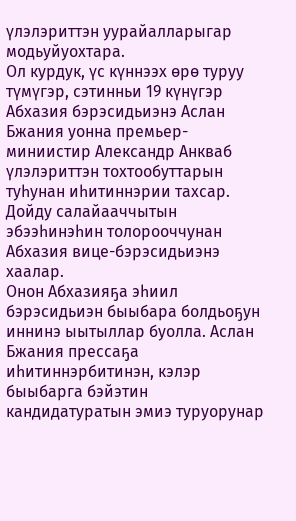үлэлэриттэн уурайалларыгар модьуйуохтара.
Ол курдук, үс күннээх өрө туруу түмүгэр, сэтинньи 19 күнүгэр Абхазия бэрэсидьиэнэ Аслан Бжания уонна премьер-миниистир Александр Анкваб үлэлэриттэн тохтообуттарын туһунан иһитиннэрии тахсар. Дойду салайааччытын эбээһинэһин толорооччунан Абхазия вице-бэрэсидьиэнэ хаалар.
Онон Абхазияҕа эһиил бэрэсидьиэн быыбара болдьоҕун иннинэ ыытыллар буолла. Аслан Бжания прессаҕа иһитиннэрбитинэн, кэлэр быыбарга бэйэтин кандидатуратын эмиэ туруорунар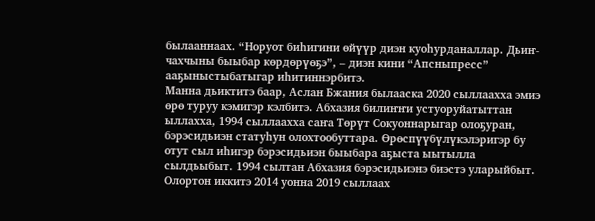былааннаах. “Норуот биһигини өйүүр диэн куоһурданаллар. Дьиҥ-чахчыны быыбар көрдөрүөҕэ”, – диэн кини “Апсныпресс” ааҕыныстыбатыгар иһитиннэрбитэ.
Манна дьиктитэ баар, Аслан Бжания былааска 2020 сыллаахха эмиэ өрө туруу кэмигэр кэлбитэ. Абхазия билиҥҥи устуоруйатыттан ыллахха, 1994 сыллаахха саҥа Төрүт Сокуоннарыгар олоҕуран, бэрэсидьиэн статуһун олохтообуттара. Өрөспүүбүлүкэлэригэр бу отут сыл иһигэр бэрэсидьиэн быыбара аҕыста ыытылла сылдьыбыт. 1994 сылтан Абхазия бэрэсидьиэнэ биэстэ уларыйбыт. Олортон иккитэ 2014 уонна 2019 сыллаах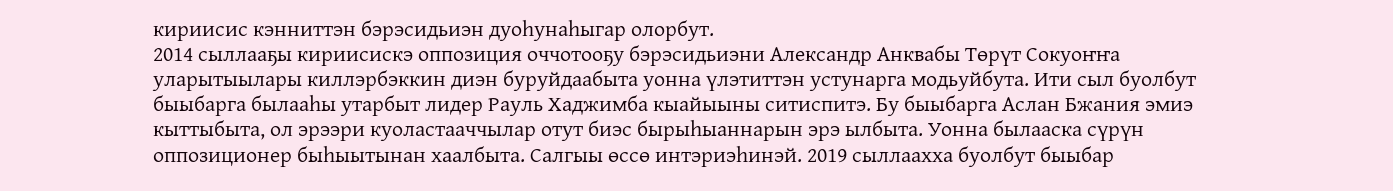кириисис кэнниттэн бэрэсидьиэн дуоһунаһыгар олорбут.
2014 сыллааҕы кириисискэ оппозиция оччотооҕу бэрэсидьиэни Александр Анквабы Төрүт Сокуоҥҥа уларытыылары киллэрбэккин диэн буруйдаабыта уонна үлэтиттэн устунарга модьуйбута. Ити сыл буолбут быыбарга былааһы утарбыт лидер Рауль Хаджимба кыайыыны ситиспитэ. Бу быыбарга Аслан Бжания эмиэ кыттыбыта, ол эрээри куоластааччылар отут биэс бырыһыаннарын эрэ ылбыта. Уонна былааска сүрүн оппозиционер быһыытынан хаалбыта. Салгыы өссө интэриэһинэй. 2019 сыллаахха буолбут быыбар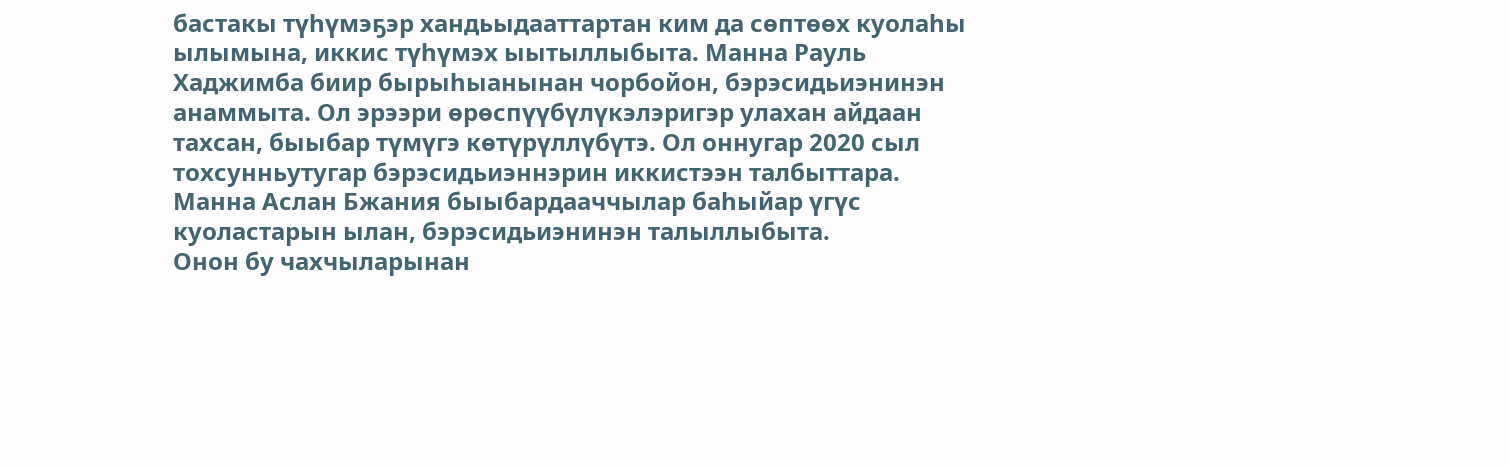бастакы түһүмэҕэр хандьыдааттартан ким да сөптөөх куолаһы ылымына, иккис түһүмэх ыытыллыбыта. Манна Рауль Хаджимба биир бырыһыанынан чорбойон, бэрэсидьиэнинэн анаммыта. Ол эрээри өрөспүүбүлүкэлэригэр улахан айдаан тахсан, быыбар түмүгэ көтүрүллүбүтэ. Ол оннугар 2020 сыл тохсунньутугар бэрэсидьиэннэрин иккистээн талбыттара. Манна Аслан Бжания быыбардааччылар баһыйар үгүс куоластарын ылан, бэрэсидьиэнинэн талыллыбыта.
Онон бу чахчыларынан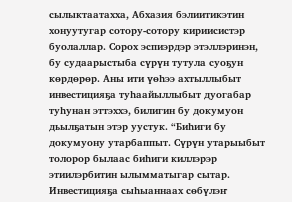сылыктаатахха, Абхазия бэлиитикэтин хонуутугар сотору-сотору кириисистэр буолаллар. Сорох эспиэрдэр этэллэринэн, бу судаарыстыба сүрүн тутула суоҕун көрдөрөр. Аны ити үөһээ ахтыллыбыт инвестицияҕа туһаайыллыбыт дуогабар туһунан эттэххэ, билигин бу докумуон дьылҕатын этэр уустук. “Биһиги бу докумуону утарбаппыт. Сүрүн утарыыбыт толорор былаас биһиги киллэрэр этиилэрбитин ылымматыгар сытар. Инвестицияҕа сыһыаннаах сөбүлэҥ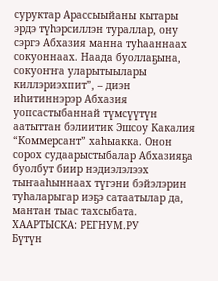суруктар Арассыыйаны кытары эрдэ түһэрсиллэн тураллар, ону сэргэ Абхазия манна туһааннаах сокуоннаах. Наада буоллаҕына, сокуоҥҥа уларытыылары киллэриэхпит”, – диэн иһитиннэрэр Абхазия уопсастыбаннай түмсүүтүн аатыттан бэлиитик Эшсоу Какалия “Коммерсант” хаһыакка. Онон сорох судаарыстыбалар Абхазияҕа буолбут биир нэдиэлэлээх тыҥааһыннаах түгэни бэйэлэрин туһаларыгар иэҕэ сатаатылар да, мантан тыас тахсыбата.
ХААРТЫСКА: РЕГНУМ.РУ
Бүтүн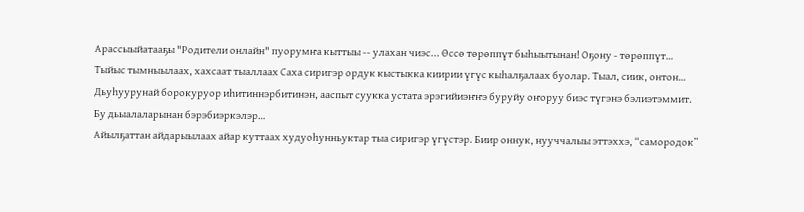Арассыыйатааҕы "Родители онлайн" пуорумҥа кыттыы -- улахан чиэс... Өссө төрөппүт быһыытынан! Оҕону - төрөппүт…
Тыйыс тымныылаах, хахсаат тыаллаах Саха сиригэр ордук кыстыкка киирии үгүс кыһалҕалаах буолар. Тыал, сиик, онтон…
Дьуһуурунай борокуруор иһитиннэрбитинэн, ааспыт суукка устата эрэгийиэҥҥэ буруйу оҥоруу биэс түгэнэ бэлиэтэммит. Бу дьыалаларынан бэрэбиэркэлэр…
Айылҕаттан айдарыылаах айар куттаах худуоһунньуктар тыа сиригэр үгүстэр. Биир оннук, нууччалыы эттэххэ, “самородок”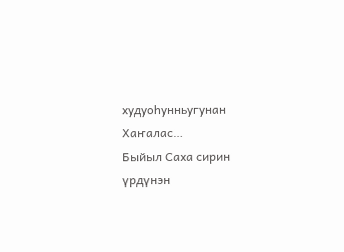худуоһунньугунан Хаҥалас…
Быйыл Саха сирин үрдүнэн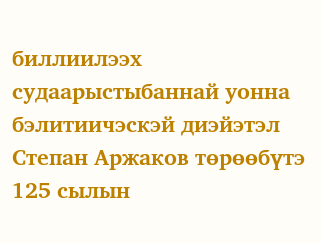биллиилээх судаарыстыбаннай уонна бэлитиичэскэй диэйэтэл Степан Аржаков төрөөбүтэ 125 сылын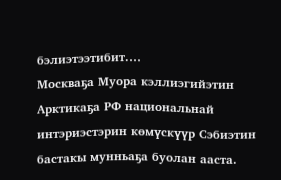бэлиэтээтибит.…
Москваҕа Муора кэллиэгийэтин Арктикаҕа РФ национальнай интэриэстэрин көмүскүүр Сэбиэтин бастакы мунньаҕа буолан ааста.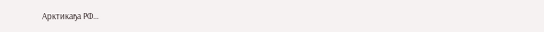Арктикаҕа РФ…